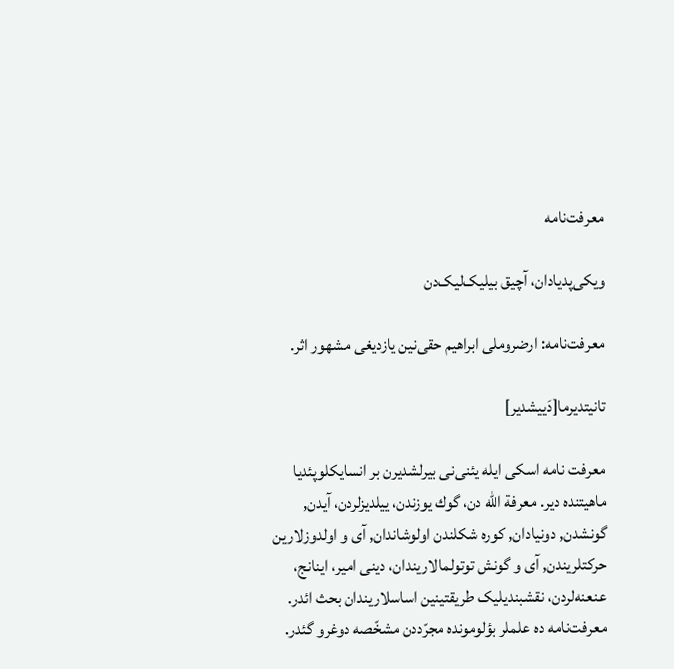معرفت‌نامه

ویکی‌پدیادان، آچیق بیلیک‌لیک‌دن

معرفت‌نامه: ارضروملى ابراهیم حقى‌نین یازدیغی مشهور اثر.

تانیتدیرما[دَییشدیر]

معرفت نامه اسكى ایله یئنی‌نى بیرلشدیرن بر انسایکلوپئدیا ماهیتنده دیر. معرفة الله دن، گوك یوزندن، ییلدیزلردن، آیدن, گونشدن, دونیادان, كوره شكلندن اولوشاندان, آى و اولدوزلارین حركتلریندن, آى و گونش توتولمالاریندان، دینى امیر، اینانج، عنعنه‌لردن، نقشبندیلیک طریقتینین اساسلاریندان بحث ائدر. معرفت‌نامه ده علملر بؤلومونده مجرّددن مشخّصه دوغرو گئدر.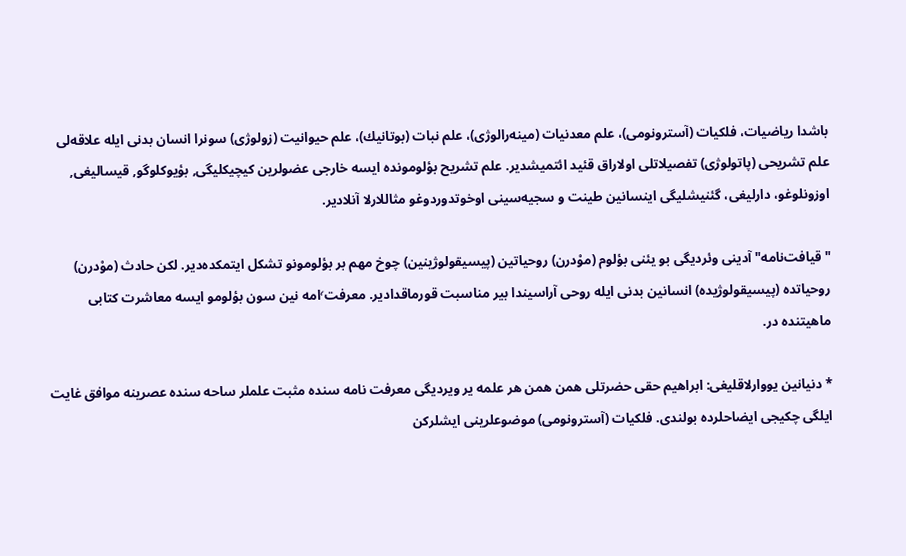باشدا ریاضیات، فلكیات (آسترونومى)، علم معدنیات (مینه‌رالوژى)، علم نبات (بوتانیك)، علم حیوانیت (زولوژى) سونرا انسان بدنى ایله علاقه‌لى علم تشریحى (پاتولوژى) تفصیلاتلى اولاراق قئید ائتمیشدیر. علم تشریح بؤلومونده ایسه خارجى عضولرین کیچیکلیگی, بؤیوکلوگو, قیسالیغى, اوزونلوغو، دارلیغی، گئنیشلیگى اینسانین طینت و سجیه‌سینى اوخوتدوردوغو مثاللارلا آنلادیر.

"قیافت‌نامه" آدینی وئردیگى بو یئنی بؤلوم (موْدرن) روحیاتین (پیسیقولوژینین) چوخ مهم بر بؤلومونو تشكل ایتمكده‌دیر. لكن حادث (موْدرن) روحیاتده (پیسیقولوژیده) انسانین بدنى ایله روحى آراسیندا بیر مناسبت قورماقدادیر. معرفت٬امه نین سون بؤلومو ایسه معاشرت كتابى ماهیتنده در.

* دنیانین یووارلاقلیغى: ابراهیم حقى حضرتلى همن همن هر علمه یر ویردیگى معرفت نامه سنده مثبت علملر ساحه سنده عصرینه موافق غایت ایلگى چكیجى ایضاحلرده بولندى. فلكیات (آسترونومى) موضوعلرینى ایشلركن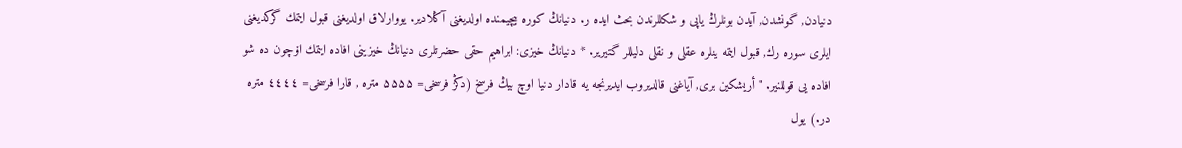دنیادن, گونشدن, آیدن بونلرڭ یاپى و شكللرندن بحث ایده ر. دنیانڭ كوره بیچیمنده اولدیغنى آڭلادیر. یووارلاق اولدیغنى قبول ایتمك گركدیغنى ایلرى سوره رك, قبول ایتمه ینلره عقلى و نقلى دلیللر گتیریر. * دنیانڭ خیزى: ابراهیم حقى حضرتلرى دنیانڭ خیزینى افاده ایتمك اۆچون ده شو افاده یى قوللنیر. "أریشكین برى, آیاغنى قالدیروب ایدیرنجه یه قادار دنیا اوچ بیڭ فرسخ (دڭز فرسخى= ۵۵۵۵ متره , قارا فرسخى= ٤٤٤٤ متره در.) یول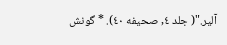آلیر."( جلد ٤, صحیفه ٤۰). * گونش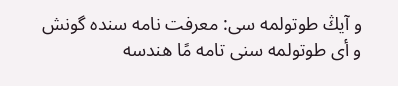و آیڭ طوتولمه سى: معرفت نامه سنده گونش و أی طوتولمه سنى تامه مًا هندسه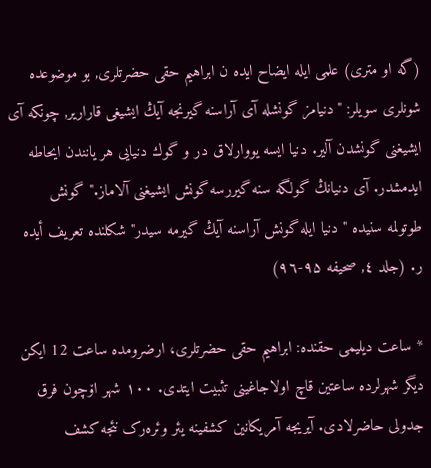(گه او مترى) علمى ایله ایضاح ایده ن ابراهیم حقى حضرتلرى, بو موضوعده شونلرى سویلر: "دنیامز گونشله آى آراسنه گیرنجه آیڭ ایشیغى قاراریر, چونكه آى ایشیغنى گونشدن آلیر. دنیا ایسه یووارلاق در و گوك دنیایى هر یانندن ایحاطه ایدمشدر. آى دنیانڭ گولگه سنه گیررسه گونش ایشیغنى آلاماز." گونش طوتولمه سنیده " دنیا ایله گونش آراسنه آیڭ گیرمه سیدر" شكلنده تعریف أیده ر. (جلد ٤, صحیفه ۹۵-۹٦)

* ساعت دیلیمى حقنده: ابراهیم حقى حضرتلرى، ارضرومده ساعت 12 ایكن دیگر شهرلرده ساعتین قاچ اولاجاغینى تثبیت ایتدى. ۱۰۰ شهر اۆچون فرق جدولى حاضرلادى. آیریجه آمریکانین كشفینه یئر وئره‌رک نئجه كشف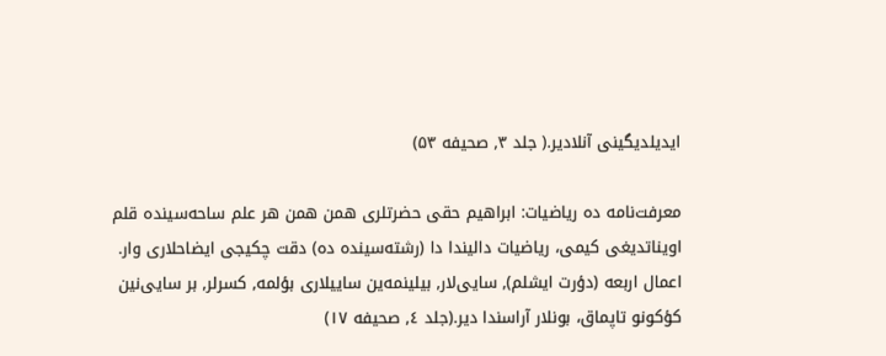ایدیلدیگینى آنلادیر.( جلد ۳, صحیفه ۵۳)

معرفت‌نامه ده ریاضیات: ابراهیم حقى حضرتلرى همن همن هر علم ساحه‌سینده قلم اویناتدیغى کیمى، ریاضیات دالیندا دا (رشته‌سینده ده) دقت چكیجى ایضاحلاری وار. اعمال اربعه (دؤرت ایشلم), سایی‌لار, بیلینمه‌ین ساییلارى بؤلمه, كسرلر, بر سایی‌نین کؤکونو تاپماق، بونلار آراسندا دیر.(جلد ٤, صحیفه ۱۷)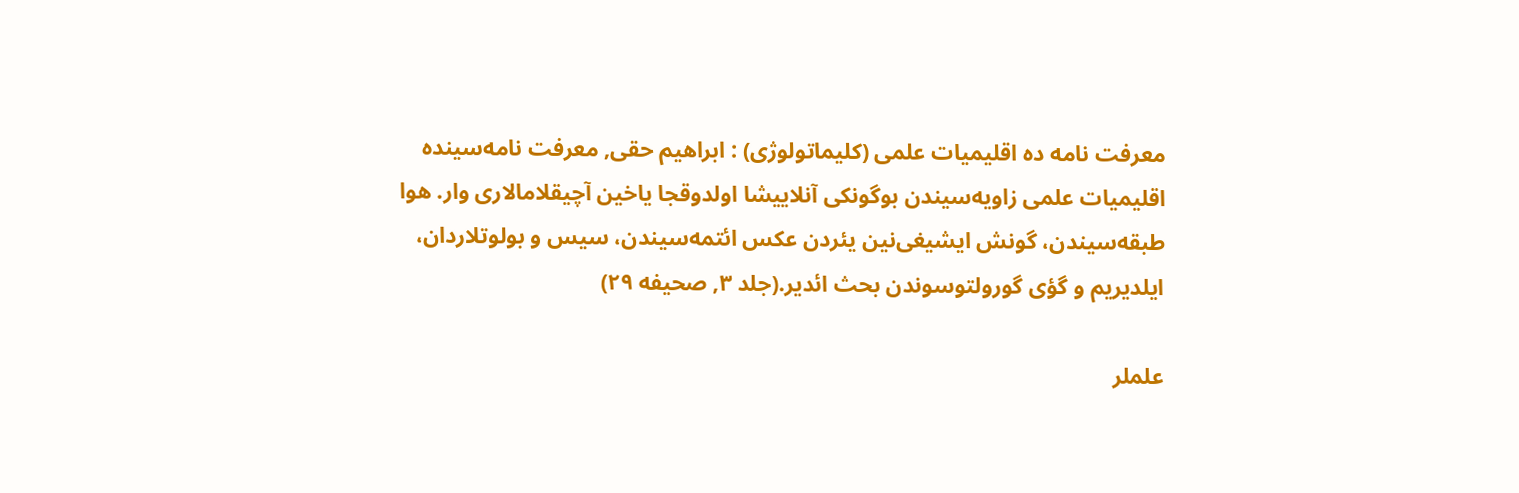معرفت نامه ده اقلیمیات علمى (کلیماتولوژی) : ابراهیم حقى, معرفت نامه‌سینده اقلیمیات علمى زاویه‌سیندن بوگونكى آنلاییشا اولدوقجا یاخین آچیقلامالاری وار. هوا طبقه‌سیندن، گونش ایشیغی‌نین یئردن عكس ائتمه‌سیندن، سیس و بولوتلاردان، ایلدیریم و گؤی گورولتوسوندن بحث ائدیر.(جلد ۳, صحیفه ۲۹)

علملر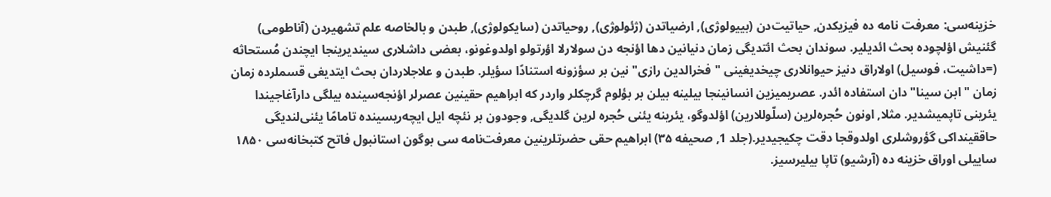خزینه‌سى: معرفت نامه ده فیزیكدن, حیاتیت‌دن (بییولوژى), ارضیاتدن (ژئولوژى), روحیاتدن (سایکولوژى), طبدن و بالخاصه علم تشهیردن (آناطومى) گئنیش اؤلچوده بحث ائدیلیر. سوندان بحث ائتدیگى زمان دنیانین دها اؤنجه دن سولارلا اؤرتولو اولدوغونو، بعضى داشلارى سیندیرینجا ایچندن مُستحاثه (=داشیت، فوسیل) اولاراق دنیز حیوانلارى چیخدیغینى "فخرالدین رازى" نین بر سؤزونه استنادًا سؤیلر. طبدن و علاجلاردان بحث ایتدیغى قسملرده زمان زمان "ابن سینا" دان استفاده ائدر. عصریمیزین انسانینجا بیلینه بیلن بر بؤلوم گرچكلر واردر كه ابراهیم حقینین عصرلر اؤنجه‌سینده بیلگى دارآغاجیندا یئرینى تاپمیشدیر. مثلا, اونون حُجره‌لرین (سلّوللارین) اؤلدوگو، یئرینه یئنى حُجره لرین گلدیگى, وجودون بر نئچه ایل ایچه‌ریسینده تامامًا یئنی‌لندیگى حاققینداكى گؤروشلرى اولدوقجا دقت چكیجیدیر.(جلد 1, صحیفه ۳۵) ابراهیم حقى حضرتلرینین معرفت‌نامه سى بوگون استانبول فاتح كتبخانه‌سى ۱۸۵۰ ساییلى اوراق خزینه ده (آرشیو) تاپا بیلیرسیز.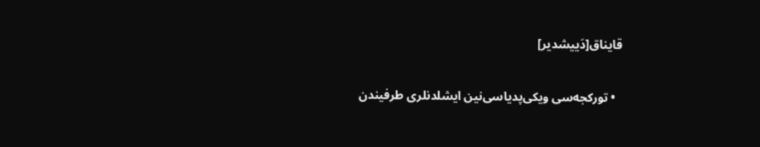قایناق[دَییشدیر]

  • تورکجه‌سی ویکی‌پدیاسی‌نین ایشلدنلری طرفیندن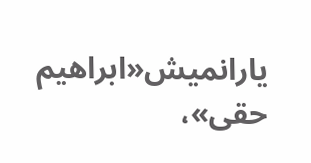یارانمیش«ابراهيم حقى»،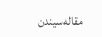مقاله‌سیندن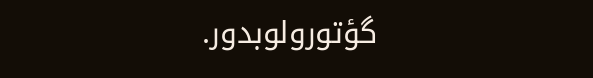گؤتورولوبدور.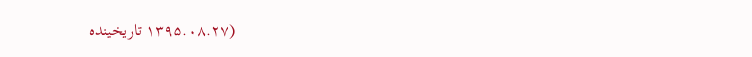(۱۳۹۵.۰۸.۲۷ تاریخینده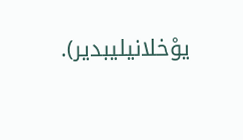یوْخلانیلیبدیر).